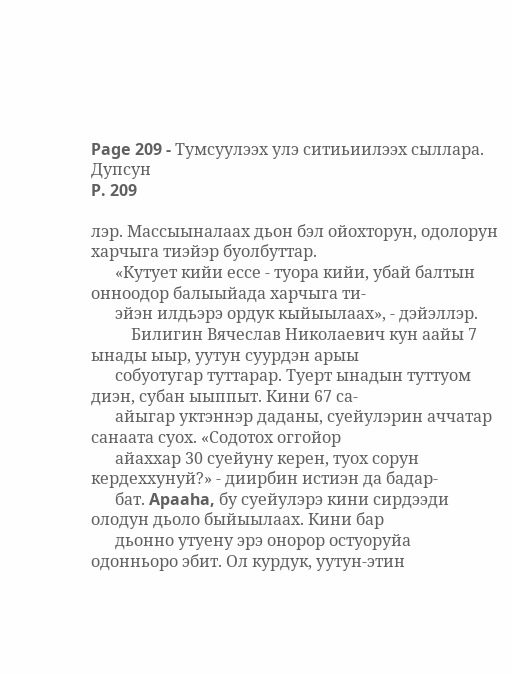Page 209 - Тумсуулээх улэ ситиьиилээх сыллара. Дупсун
P. 209

лэр. Массыыналаах дьон бэл ойохторун, одолорун харчыга тиэйэр буолбуттар.
      «Кутует кийи ессе - туора кийи, убай балтын онноодор балыыйада харчыга ти-
      эйэн илдьэрэ ордук кыйыылаах», - дэйэллэр.
          Билигин Вячеслав Николаевич кун аайы 7 ынады ыыр, уутун суурдэн арыы
      собуотугар туттарар. Туерт ынадын туттуом диэн, субан ыыппыт. Кини 67 са-
      айыгар уктэннэр даданы, суейулэрин аччатар санаата суох. «Содотох оггойор
      айаххар 30 суейуну керен, туох сорун кердеххунуй?» - диирбин истиэн да бадар-
      бат. Apaaha, бу суейулэрэ кини сирдээди олодун дьоло быйыылаах. Кини бар
      дьонно утуену эрэ онорор остуоруйа одонньоро эбит. Ол курдук, уутун-этин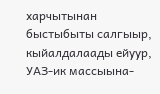харчытынан быстыбыты салгыыр, кыйалдалаады ейуур, УАЗ-ик массыына-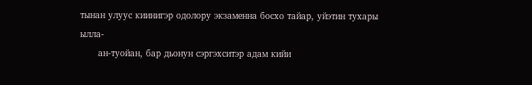тынан улуус киинигэр одолору экзаменна босхо тайар, уйэтин тухары ылла-
      ан-туойан, бар дьонун сэргэхситэр адам кийи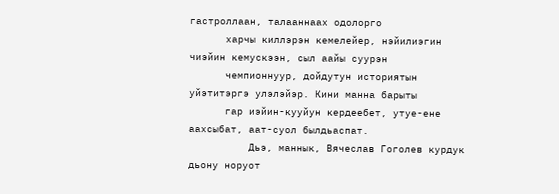гастроллаан, талааннаах одолорго
      харчы киллэрэн кемелейер, нэйилиэгин чиэйин кемускээн, сыл аайы суурэн
      чемпионнуур, дойдутун историятын уйэтитэргэ улэлэйэр. Кини манна барыты
      гар иэйин-кууйун кердеебет, утуе-ене аахсыбат, аат-суол былдьаспат.
          Дьэ, маннык, Вячеслав Гоголев курдук дьону норуот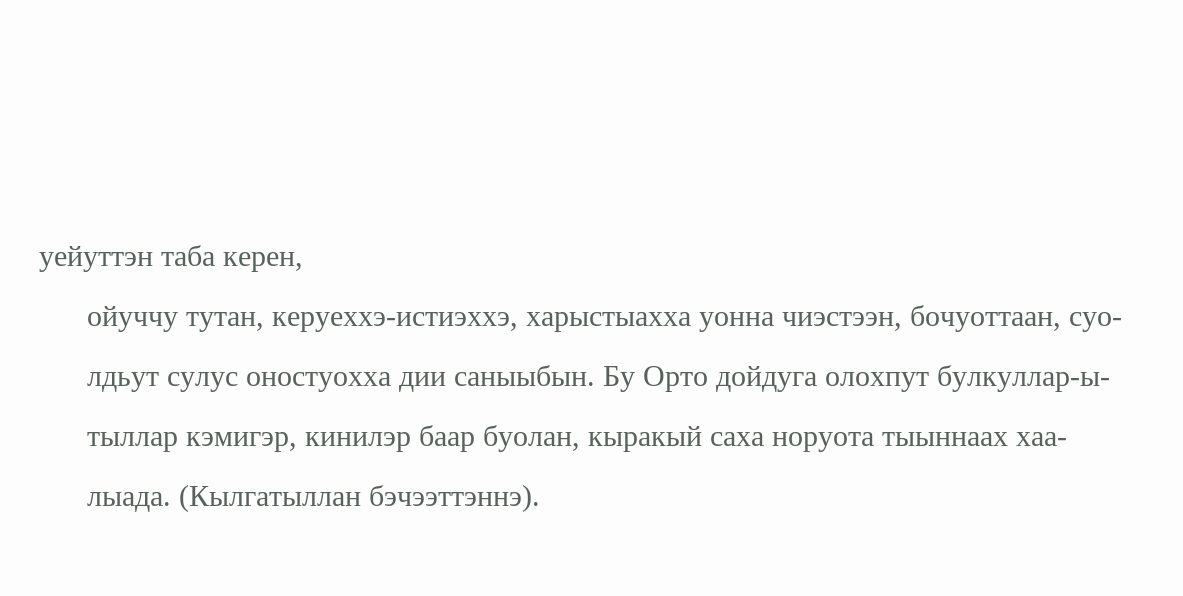уейуттэн таба керен,
      ойуччу тутан, керуеххэ-истиэххэ, харыстыахха уонна чиэстээн, бочуоттаан, суо-
      лдьут сулус оностуохха дии саныыбын. Бу Орто дойдуга олохпут булкуллар-ы-
      тыллар кэмигэр, кинилэр баар буолан, кыракый саха норуота тыыннаах хаа-
      лыада. (Кылгатыллан бэчээттэннэ).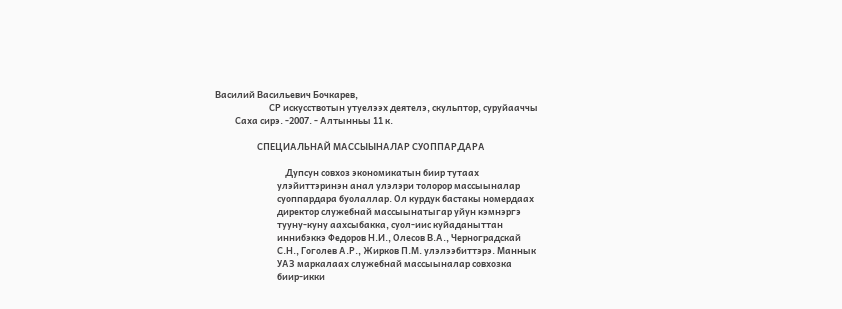Василий Васильевич Бочкарев,
                           СР искусствотын утуелээх деятелэ, скульптор, суруйааччы
          Саха сирэ. -2007. - Алтынньы 11 к.

                     СПЕЦИАЛЬНАЙ МАССЫЫНАЛАР СУОППАРДАРА

                                   Дупсун совхоз экономикатын биир тутаах
                               улэйиттэринэн анал улэлэри толорор массыыналар
                               суоппардара буолаллар. Ол курдук бастакы номердаах
                               директор служебнай массыынатыгар уйун кэмнэргэ
                               тууну-куну аахсыбакка, суол-иис куйаданыттан
                               иннибэккэ Федоров Н.И., Олесов В.А., Черноградскай
                               С.Н., Гоголев А.Р., Жирков П.М. улэлээбиттэрэ. Маннык
                               УАЗ маркалаах служебнай массыыналар совхозка
                               биир-икки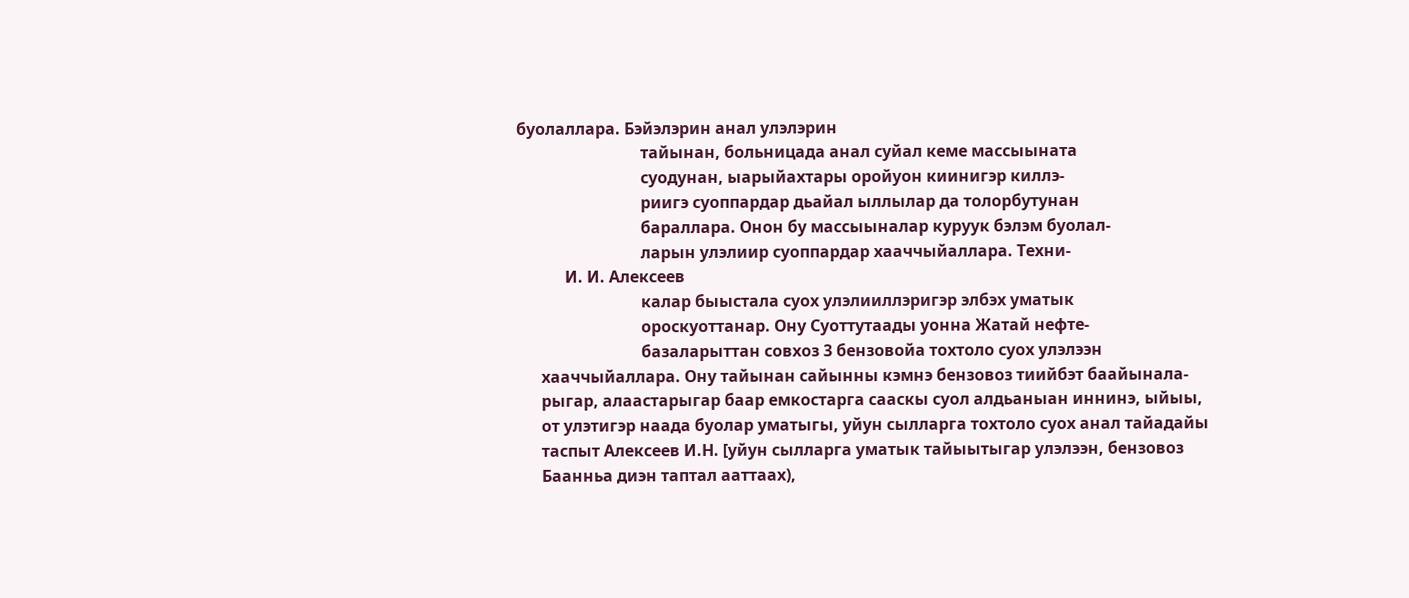буолаллара. Бэйэлэрин анал улэлэрин
                               тайынан, больницада анал суйал кеме массыыната
                               суодунан, ыарыйахтары оройуон киинигэр киллэ-
                               риигэ суоппардар дьайал ыллылар да толорбутунан
                               бараллара. Онон бу массыыналар куруук бэлэм буолал-
                               ларын улэлиир суоппардар хааччыйаллара. Техни-
            И. И. Алексеев
                               калар быыстала суох улэлииллэригэр элбэх уматык
                               ороскуоттанар. Ону Суоттутаады уонна Жатай нефте-
                               базаларыттан совхоз 3 бензовойа тохтоло суох улэлээн
      хааччыйаллара. Ону тайынан сайынны кэмнэ бензовоз тиийбэт баайынала-
      рыгар, алаастарыгар баар емкостарга сааскы суол алдьаныан иннинэ, ыйыы,
      от улэтигэр наада буолар уматыгы, уйун сылларга тохтоло суох анал тайадайы
      таспыт Алексеев И.Н. [уйун сылларга уматык тайыытыгар улэлээн, бензовоз
      Баанньа диэн таптал ааттаах),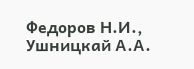Федоров Н.И., Ушницкай А.А.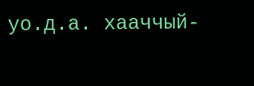уо.д.а. хааччый-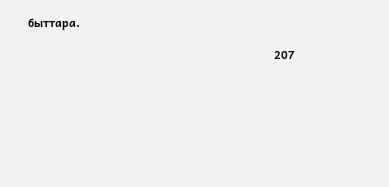быттара.

                                                                                  207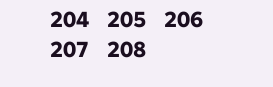204   205   206   207   208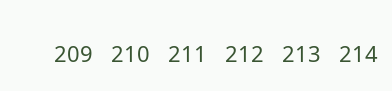209   210   211   212   213   214